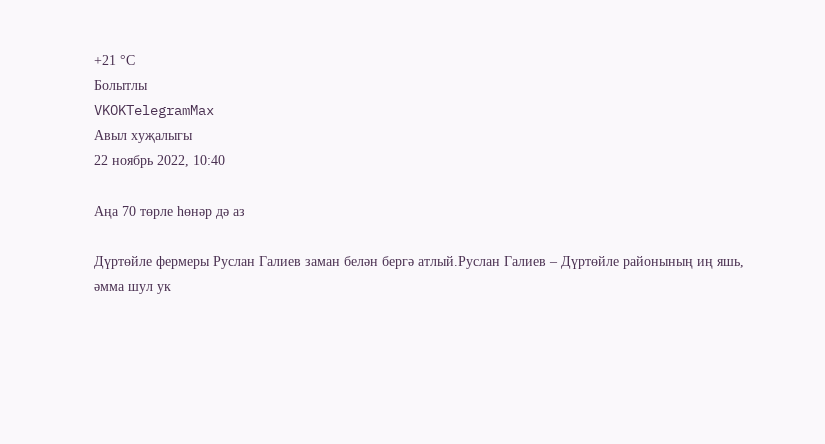+21 °С
Болытлы
VKOKTelegramMax
Авыл хуҗалыгы
22 ноябрь 2022, 10:40

Аңа 70 төрле һөнәр дә аз

Дүртөйле фермеры Руслан Галиев заман белән бергә атлый.Руслан Галиев – Дүртөйле районының иң яшь, әмма шул ук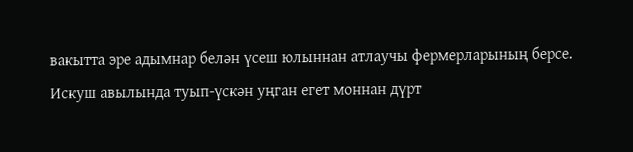вакытта эре адымнар белән үсеш юлыннан атлаучы фермерларының берсе. Искуш авылында туып-үскән уңган егет моннан дүрт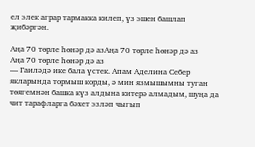ел элек аграр тармакка килеп, үз эшен башлап җибәргән.

Аңа 70 төрле һөнәр дә азАңа 70 төрле һөнәр дә аз
Аңа 70 төрле һөнәр дә аз
— Гаиләдә ике бала үстек. Апам Аделина Себер якларында тормыш корды, ә мин язмышымны туган төягемнән башка күз алдына китерә алмадым, шуңа да чит тарафларга бәхет эзләп чыгып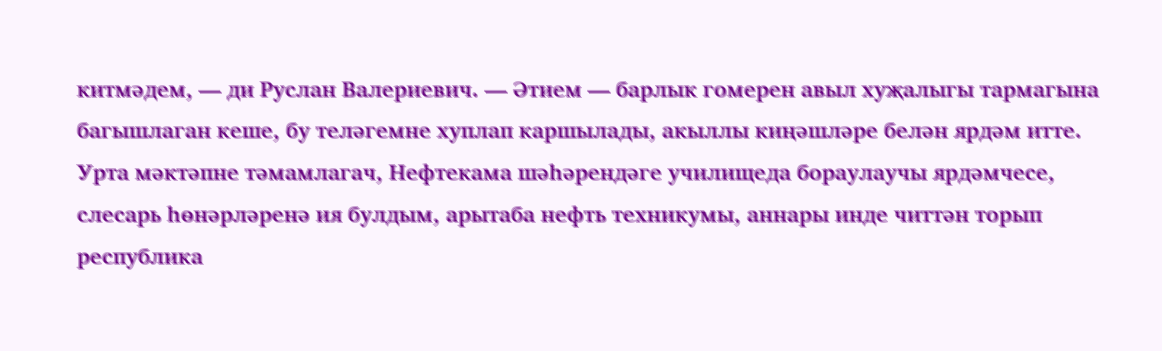китмәдем, — ди Руслан Валериевич. — Әтием — барлык гомерен авыл хуҗалыгы тармагына багышлаган кеше, бу теләгемне хуплап каршылады, акыллы киңәшләре белән ярдәм итте. Урта мәктәпне тәмамлагач, Нефтекама шәһәрендәге училищеда бораулаучы ярдәмчесе, слесарь һөнәрләренә ия булдым, арытаба нефть техникумы, аннары инде читтән торып республика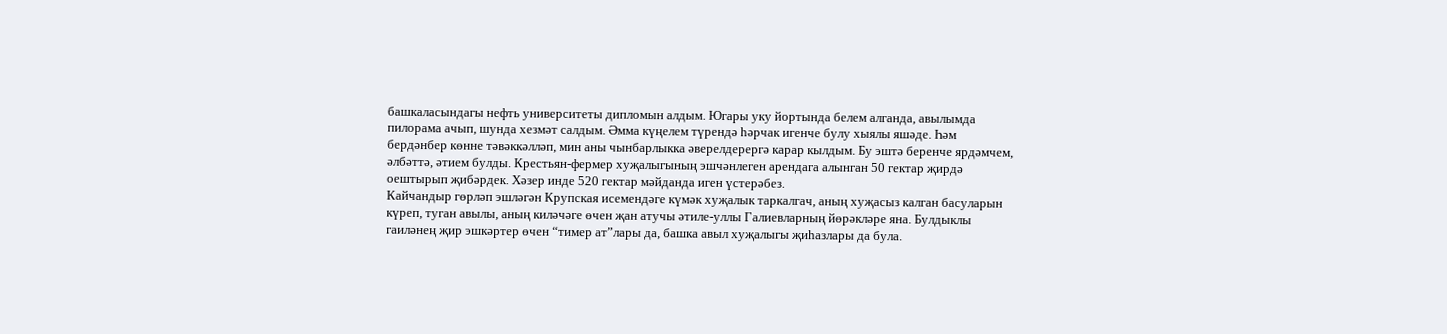башкаласындагы нефть университеты дипломын алдым. Югары уку йортында белем алганда, авылымда пилорама ачып, шунда хезмәт салдым. Әмма күңелем түрендә һәрчак игенче булу хыялы яшәде. Һәм бердәнбер көнне тәвәккәлләп, мин аны чынбарлыкка әверелдерергә карар кылдым. Бу эштә беренче ярдәмчем, әлбәттә, әтием булды. Крестьян-фермер хуҗалыгының эшчәнлеген арендага алынган 50 гектар җирдә оештырып җибәрдек. Хәзер инде 520 гектар мәйданда иген үстерәбез.
Кайчандыр гөрләп эшләгән Крупская исемендәге күмәк хуҗалык таркалгач, аның хуҗасыз калган басуларын күреп, туган авылы, аның киләчәге өчен җан атучы әтиле-уллы Галиевларның йөрәкләре яна. Булдыклы гаиләнең җир эшкәртер өчен “тимер ат”лары да, башка авыл хуҗалыгы җиһазлары да була.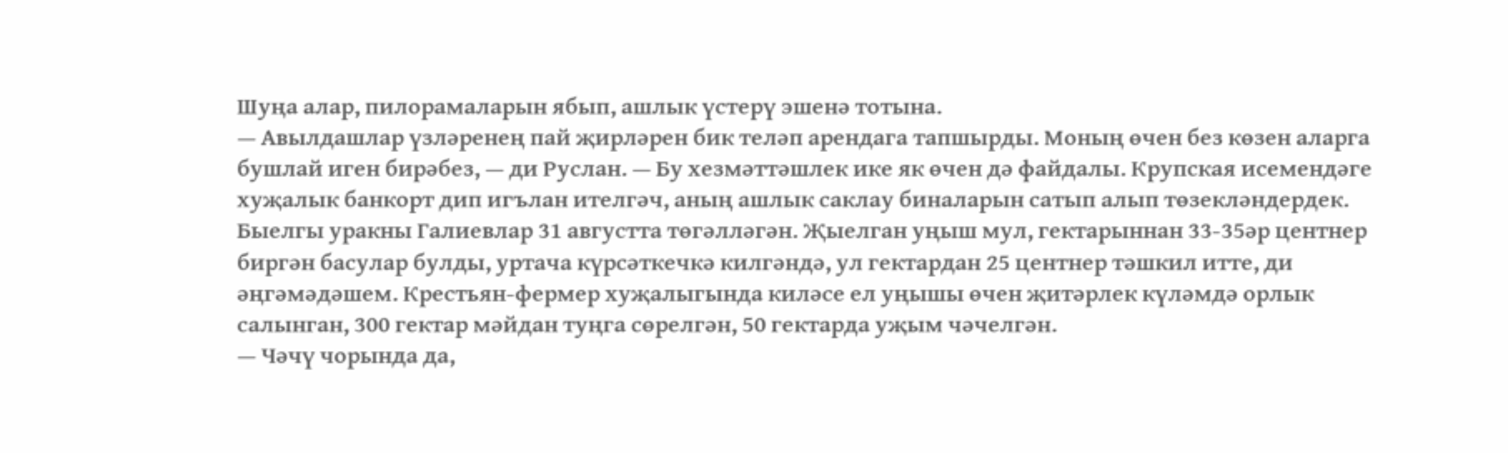Шуңа алар, пилорамаларын ябып, ашлык үстерү эшенә тотына.
— Авылдашлар үзләренең пай җирләрен бик теләп арендага тапшырды. Моның өчен без көзен аларга бушлай иген бирәбез, — ди Руслан. — Бу хезмәттәшлек ике як өчен дә файдалы. Крупская исемендәге хуҗалык банкорт дип игълан ителгәч, аның ашлык саклау биналарын сатып алып төзекләндердек.
Быелгы уракны Галиевлар 31 августта төгәлләгән. Җыелган уңыш мул, гектарыннан 33-35әр центнер биргән басулар булды, уртача күрсәткечкә килгәндә, ул гектардан 25 центнер тәшкил итте, ди әңгәмәдәшем. Крестьян-фермер хуҗалыгында киләсе ел уңышы өчен җитәрлек күләмдә орлык салынган, 300 гектар мәйдан туңга сөрелгән, 50 гектарда уҗым чәчелгән.
— Чәчү чорында да,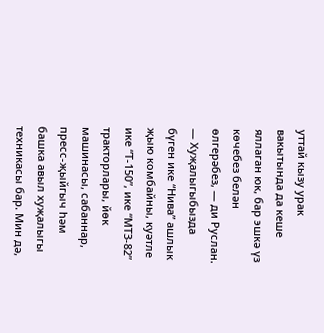уттай кызу урак вакытында да кеше яллаган юк, бар эшкә үз көчебез белән өлгерәбез, — ди Руслан. — Хуҗалыгыбызда бүген ике “Нива” ашлык җыю комбайны, куәтле ике “Т-150”, ике “МТЗ-82” тракторлары, йөк машинасы, сабаннар, пресс-җыйгыч һәм башка авыл хуҗалыгы техникасы бар. Мин дә,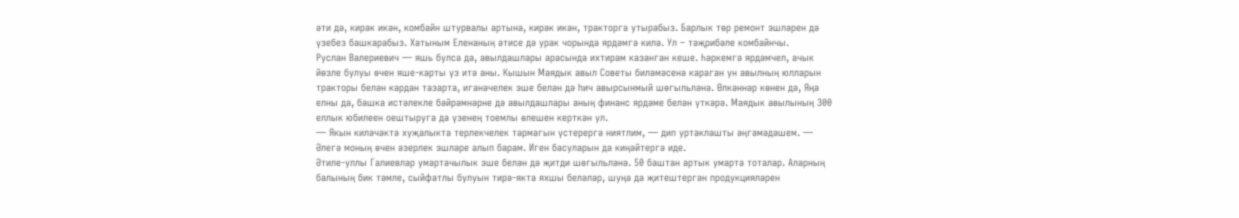әти дә, кирәк икән, комбайн штурвалы артына, кирәк икән, тракторга утырабыз. Барлык төр ремонт эшләрен дә үзебез башкарабыз. Хатыным Еленаның әтисе дә урак чорында ярдәмгә килә. Ул – тәҗрибәле комбайнчы.
Руслан Валериевич — яшь булса да, авылдашлары арасында ихтирам казанган кеше. Һәркемгә ярдәмчел, ачык йөзле булуы өчен яше-карты үз итә аны. Кышын Маядык авыл Советы биләмәсенә караган ун авылның юлларын тракторы белән кардан тазарта, иганәчелек эше белән дә һич авырсынмый шөгыльләнә. Өлкәннәр көнен дә, Яңа елны да, башка истәлекле бәйрәмнәрне дә авылдашлары аның финанс ярдәме белән үткәрә. Маядык авылының 300 еллык юбилеен оештыруга да үзенең тоемлы өлешен керткән ул.
— Якын киләчәктә хуҗалыкта терлекчелек тармагын үстерергә ниятлим, — дип уртаклашты әңгәмәдәшем. — Әлегә моның өчен әзерлек эшләре алып барам. Иген басуларын да киңәйтергә иде.
Әтиле-уллы Галиевлар умартачылык эше белән дә җитди шөгыльләнә. 50 баштан артык умарта тоталар. Аларның балының бик тәмле, сыйфатлы булуын тирә-якта яхшы беләләр, шуңа да җитештергән продукцияләрен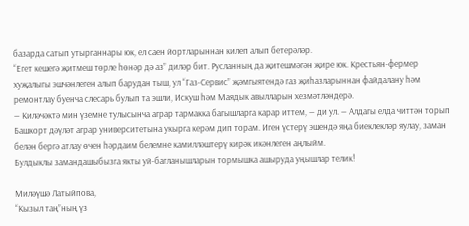базарда сатып утырганнары юк, ел саен йортларыннан килеп алып бетерәләр.
“Егет кешегә җитмеш төрле һөнәр дә аз” диләр бит. Русланның да җитешмәгән җире юк. Крестьян-фермер хуҗалыгы эшчәнлеген алып барудан тыш, ул “Газ-Сервис” җәмгыятендә газ җиһазларыннан файдалану һәм ремонтлау буенча слесарь булып та эшли, Искуш һәм Маядык авылларын хезмәтләндерә.
— Киләчәктә мин үземне тулысынча аграр тармакка багышларга карар иттем, — ди ул. — Алдагы елда читтән торып Башкорт дәүләт аграр университетына укырга керәм дип торам. Иген үстерү эшендә яңа биеклекләр яулау, заман белән бергә атлау өчен һәрдаим белемне камилләштерү кирәк икәнлеген аңлыйм.
Булдыклы замандашыбызга якты уй-багланышларын тормышка ашыруда уңышлар телик!

Миләүшә Латыйпова,
“Кызыл таң”ның үз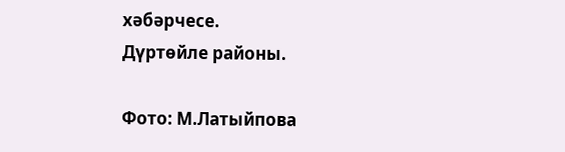хәбәрчесе.
Дүртөйле районы.

Фото: М.Латыйпова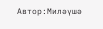Автор:Миләүшә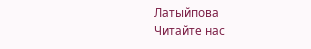Латыйпова
Читайте нас